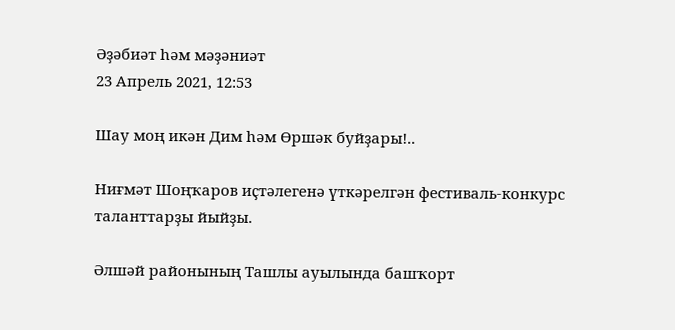Әҙәбиәт һәм мәҙәниәт
23 Апрель 2021, 12:53

Шау моң икән Дим һәм Өршәк буйҙары!..

Ниғмәт Шоңҡаров иҫтәлегенә үткәрелгән фестиваль-конкурс таланттарҙы йыйҙы.

Әлшәй районының Ташлы ауылында башҡорт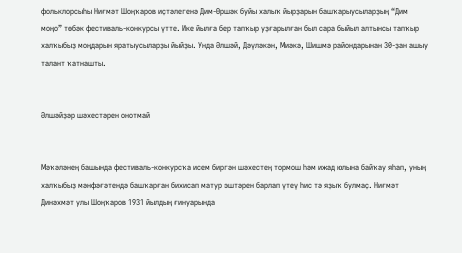фольклорсыһы Ниғмәт Шоңҡаров иҫтәлегенә Дим-Өршәк буйы халыҡ йырҙарын башҡарыусыларҙың “Дим моңо” төбәк фестиваль-конкурсы үтте. Ике йылға бер тапҡыр уҙғарылған был сара быйыл алтынсы тапҡыр халҡыбыҙ моңдарын яратыусыларҙы йыйҙы. Унда Әлшәй, Дәүләкән, Миәкә, Шишмә райондарынан 30-ҙан ашыу талант ҡатнашты.


Әлшәйҙәр шәхестәрен онотмай


Мәҡәләнең башында фестиваль-конкурсҡа исем биргән шәхестең тормош һәм ижад юлына байҡау яһап, уның халҡыбыҙ мәнфәғәтендә башҡарған бихисап матур эштәрен барлап үтеү һис тә яҙыҡ булмаҫ. Ниғмәт Динәхмәт улы Шоңҡаров 1931 йылдың ғинуарында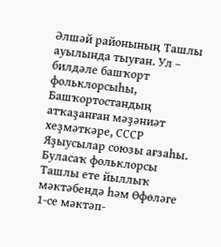Әлшәй районының Ташлы ауылында тыуған. Ул – билдәле башҡорт фольклорсыһы, Башҡортостандың атҡаҙанған мәҙәниәт хеҙмәткәре, СССР Яҙыусылар союзы ағзаһы. Буласаҡ фольклорсы Ташлы ете йыллыҡ мәктәбендә һәм Өфөләге 1-се мәктәп-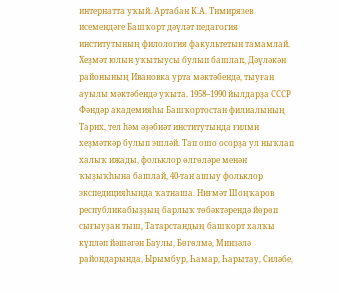интернатта уҡый. Артабан К.А. Тимирязев исемендәге Башҡорт дәүләт педагогия институтының филология факультетын тамамлай. Хеҙмәт юлын уҡытыусы булып башлап, Дәүләкән районының Ивановка урта мәктәбендә, тыуған ауылы мәктәбендә уҡыта. 1958–1990 йылдарҙа СССР Фәндәр академияһы Башҡортостан филиалының Тарих, тел һәм әҙәбиәт институтында ғилми хеҙмәткәр булып эшләй. Тап ошо осорҙа ул ныҡлап халыҡ ижады, фольклор өлгөләре менән ҡыҙыҡһына башлай, 40-тан ашыу фольклор экспедицияһында ҡатнаша. Ниғмәт Шоңҡаров республикабыҙҙың барлыҡ төбәктәрендә йөрөп сығыуҙан тыш, Татарстандың башҡорт халҡы күпләп йәшәгән Баулы, Бөгөлмә, Минзәлә райондарында, Ырымбур, Һамар, Һарытау, Силәбе,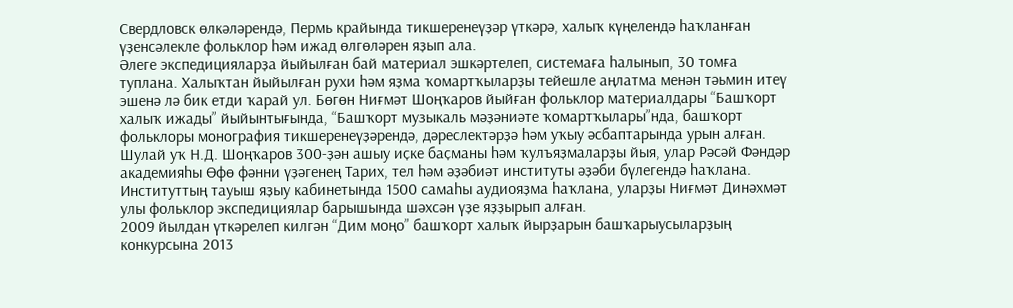Свердловск өлкәләрендә, Пермь крайында тикшеренеүҙәр үткәрә, халыҡ күңелендә һаҡланған үҙенсәлекле фольклор һәм ижад өлгөләрен яҙып ала.
Әлеге экспедицияларҙа йыйылған бай материал эшкәртелеп, системаға һалынып, 30 томға туплана. Халыҡтан йыйылған рухи һәм яҙма ҡомартҡыларҙы тейешле аңлатма менән тәьмин итеү эшенә лә бик етди ҡарай ул. Бөгөн Ниғмәт Шоңҡаров йыйған фольклор материалдары “Башҡорт халыҡ ижады” йыйынтығында, “Башҡорт музыкаль мәҙәниәте ҡомартҡылары”нда, башҡорт фольклоры монография тикшеренеүҙәрендә, дәреслектәрҙә һәм уҡыу әсбаптарында урын алған.
Шулай уҡ Н.Д. Шоңҡаров 300-ҙән ашыу иҫке баҫманы һәм ҡулъяҙмаларҙы йыя, улар Рәсәй Фәндәр академияһы Өфө фәнни үҙәгенең Тарих, тел һәм әҙәбиәт институты әҙәби бүлегендә һаҡлана. Институттың тауыш яҙыу кабинетында 1500 самаһы аудиояҙма һаҡлана, уларҙы Ниғмәт Динәхмәт улы фольклор экспедициялар барышында шәхсән үҙе яҙҙырып алған.
2009 йылдан үткәрелеп килгән “Дим моңо” башҡорт халыҡ йырҙарын башҡарыусыларҙың конкурсына 2013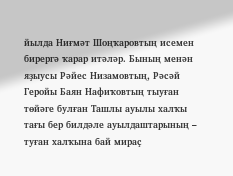йылда Ниғмәт Шоңҡаровтың исемен бирергә ҡарар итәләр. Бының менән яҙыусы Рәйес Низамовтың, Рәсәй Геройы Баян Нафиҡовтың тыуған төйәге булған Ташлы ауылы халҡы тағы бер билдәле ауылдаштарының – туған халҡына бай мираҫ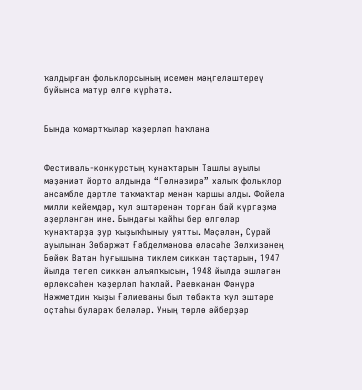ҡалдырған фольклорсының исемен мәңгеләштереү буйынса матур өлгө күрһәтә.


Бында ҡомартҡылар ҡәҙерләп һаҡлана


Фестиваль-конкурстың ҡунаҡтарын Ташлы ауылы мәҙәниәт йорто алдында “Гөлнәзирә” халыҡ фольклор ансамбле дәртле таҡмаҡтар менән ҡаршы алды. Фойела милли кейемдәр, ҡул эштәренән торған бай күргәҙмә әҙерләнгән ине. Бындағы ҡайһы бер өлгөләр ҡунаҡтарҙа ҙур ҡыҙыҡһыныу уятты. Мәҫәлән, Сурай ауылынан Зөбәржәт Ғәбделмәнова өләсәһе Зөлхизәнең Бөйөк Ватан һуғышына тиклем сиккән таҫтарын, 1947 йылда тегеп сиккән алъяпҡысын, 1948 йылда эшләгән өрлөксәһен ҡәҙерләп һаҡлай. Раевканан Фәнүрә Нәжметдин ҡыҙы Ғәлиеваны был төбәктә ҡул эштәре оҫтаһы булараҡ беләләр. Уның төрлө әйберҙәр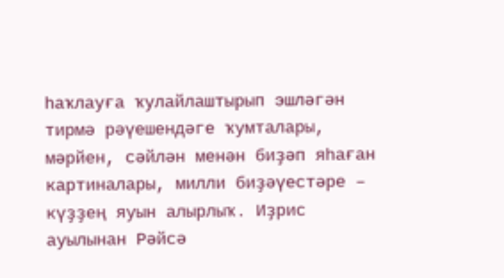һаҡлауға ҡулайлаштырып эшләгән тирмә рәүешендәге ҡумталары, мәрйен, сәйлән менән биҙәп яһаған картиналары, милли биҙәүестәре – күҙҙең яуын алырлыҡ. Иҙрис ауылынан Рәйсә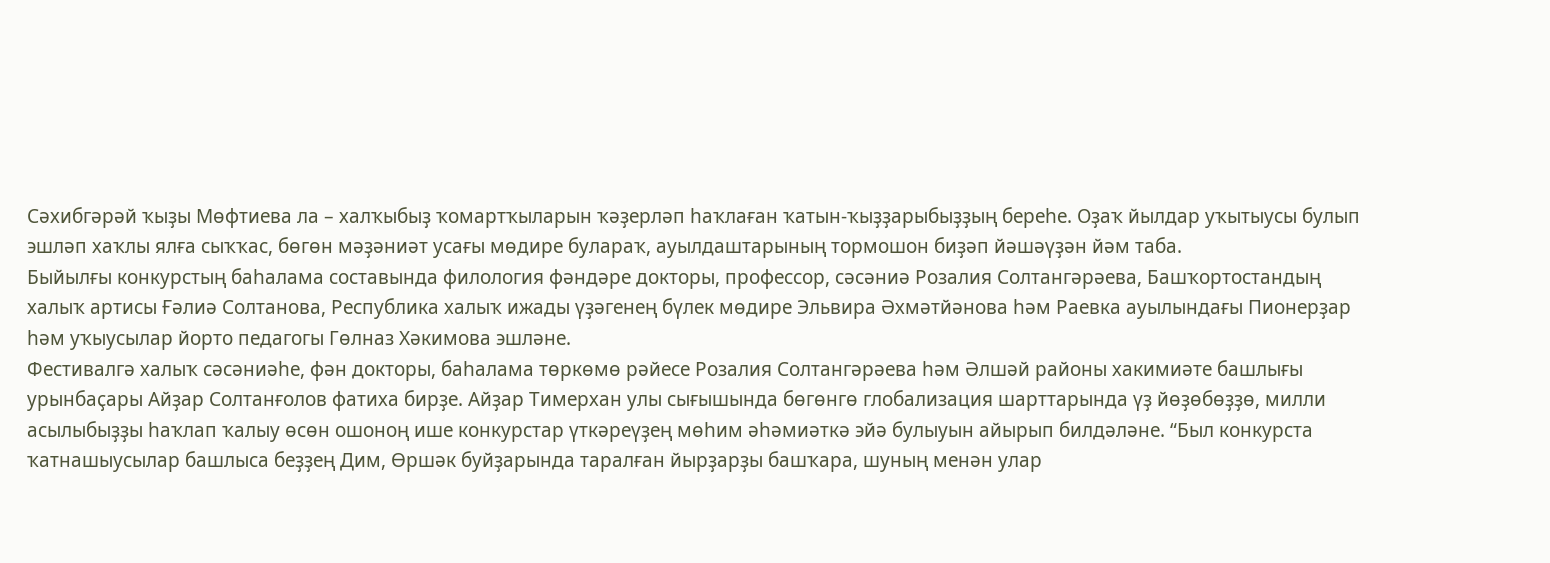Сәхибгәрәй ҡыҙы Мөфтиева ла – халҡыбыҙ ҡомартҡыларын ҡәҙерләп һаҡлаған ҡатын-ҡыҙҙарыбыҙҙың береһе. Оҙаҡ йылдар уҡытыусы булып эшләп хаҡлы ялға сыҡҡас, бөгөн мәҙәниәт усағы мөдире булараҡ, ауылдаштарының тормошон биҙәп йәшәүҙән йәм таба.
Быйылғы конкурстың баһалама составында филология фәндәре докторы, профессор, сәсәниә Розалия Солтангәрәева, Башҡортостандың халыҡ артисы Ғәлиә Солтанова, Республика халыҡ ижады үҙәгенең бүлек мөдире Эльвира Әхмәтйәнова һәм Раевка ауылындағы Пионерҙар һәм уҡыусылар йорто педагогы Гөлназ Хәкимова эшләне.
Фестивалгә халыҡ сәсәниәһе, фән докторы, баһалама төркөмө рәйесе Розалия Солтангәрәева һәм Әлшәй районы хакимиәте башлығы урынбаҫары Айҙар Солтанғолов фатиха бирҙе. Айҙар Тимерхан улы сығышында бөгөнгө глобализация шарттарында үҙ йөҙөбөҙҙө, милли асылыбыҙҙы һаҡлап ҡалыу өсөн ошоноң ише конкурстар үткәреүҙең мөһим әһәмиәткә эйә булыуын айырып билдәләне. “Был конкурста ҡатнашыусылар башлыса беҙҙең Дим, Өршәк буйҙарында таралған йырҙарҙы башҡара, шуның менән улар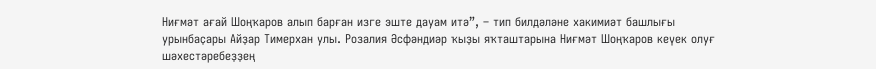Ниғмәт ағай Шоңҡаров алып барған изге эште дауам итә”, – тип билдәләне хакимиәт башлығы урынбаҫары Айҙар Тимерхан улы. Розалия Әсфәндиәр ҡыҙы яҡташтарына Ниғмәт Шоңҡаров кеүек олуғ шәхестәребеҙҙең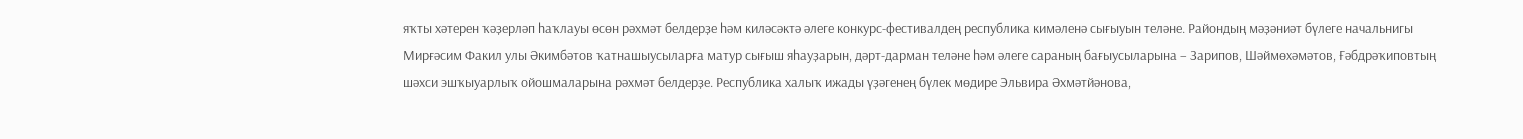яҡты хәтерен ҡәҙерләп һаҡлауы өсөн рәхмәт белдерҙе һәм киләсәктә әлеге конкурс-фестивалдең республика кимәленә сығыуын теләне. Райондың мәҙәниәт бүлеге начальнигы Мирғәсим Факил улы Әкимбәтов ҡатнашыусыларға матур сығыш яһауҙарын, дәрт-дарман теләне һәм әлеге сараның бағыусыларына – Зарипов, Шәймөхәмәтов, Ғәбдрәҡиповтың шәхси эшҡыуарлыҡ ойошмаларына рәхмәт белдерҙе. Республика халыҡ ижады үҙәгенең бүлек мөдире Эльвира Әхмәтйәнова,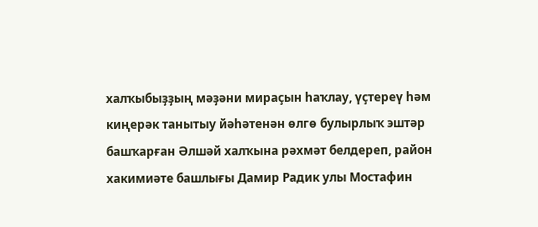халҡыбыҙҙың мәҙәни мираҫын һаҡлау, үҫтереү һәм киңерәк танытыу йәһәтенән өлгө булырлыҡ эштәр башҡарған Әлшәй халҡына рәхмәт белдереп, район хакимиәте башлығы Дамир Радик улы Мостафин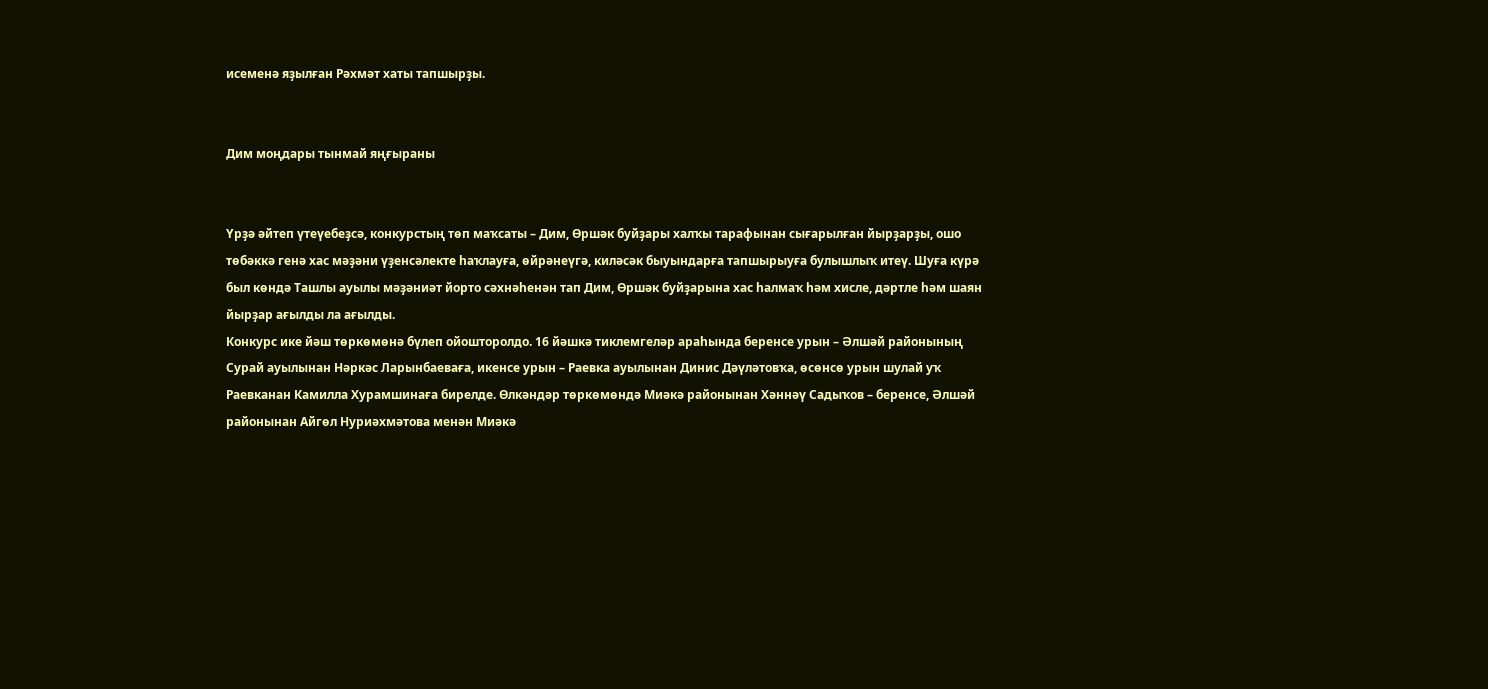исеменә яҙылған Рәхмәт хаты тапшырҙы.


Дим моңдары тынмай яңғыраны


Үрҙә әйтеп үтеүебеҙсә, конкурстың төп маҡсаты – Дим, Өршәк буйҙары халҡы тарафынан сығарылған йырҙарҙы, ошо төбәккә генә хас мәҙәни үҙенсәлекте һаҡлауға, өйрәнеүгә, киләсәк быуындарға тапшырыуға булышлыҡ итеү. Шуға күрә был көндә Ташлы ауылы мәҙәниәт йорто сәхнәһенән тап Дим, Өршәк буйҙарына хас һалмаҡ һәм хисле, дәртле һәм шаян йырҙар ағылды ла ағылды.
Конкурс ике йәш төркөмөнә бүлеп ойошторолдо. 16 йәшкә тиклемгеләр араһында беренсе урын – Әлшәй районының Сурай ауылынан Нәркәс Ларынбаеваға, икенсе урын – Раевка ауылынан Динис Дәүләтовҡа, өсөнсө урын шулай уҡ Раевканан Камилла Хурамшинаға бирелде. Өлкәндәр төркөмөндә Миәкә районынан Хәннәү Садыҡов – беренсе, Әлшәй районынан Айгөл Нуриәхмәтова менән Миәкә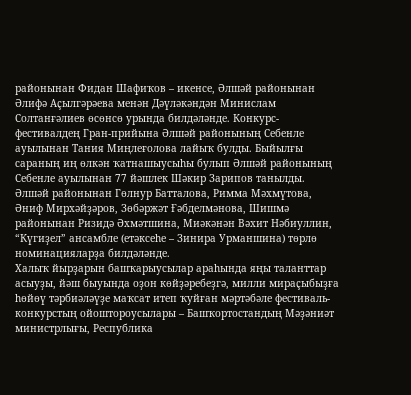районынан Фидан Шафиҡов – икенсе, Әлшәй районынан Әлифә Аҫылгәрәева менән Дәүләкәндән Минислам Солтанғәлиев өсөнсө урында билдәләнде. Конкурс-фестивалдең Гран-прийына Әлшәй районының Себенле ауылынан Тания Миңлеғолова лайыҡ булды. Быйылғы сараның иң өлкән ҡатнашыусыһы булып Әлшәй районының Себенле ауылынан 77 йәшлек Шәкир Зарипов танылды. Әлшәй районынан Гөлнур Батталова, Римма Мәхмүтова, Әниф Мирхәйҙәров, Зөбәржәт Ғәбделмәнова, Шишмә районынан Ризидә Әхмәтшина, Миәкәнән Вәхит Нәбиуллин, “Күгиҙел” ансамбле (етәксеһе – Зинира Урманшина) төрлө номинацияларҙа билдәләнде.
Халыҡ йырҙарын башҡарыусылар араһында яңы таланттар асыуҙы, йәш быуында оҙон көйҙәребеҙгә, милли мираҫыбыҙға һөйөү тәрбиәләүҙе маҡсат итеп ҡуйған мәртәбәле фестиваль-конкурстың ойоштороусылары – Башҡортостандың Мәҙәниәт министрлығы, Республика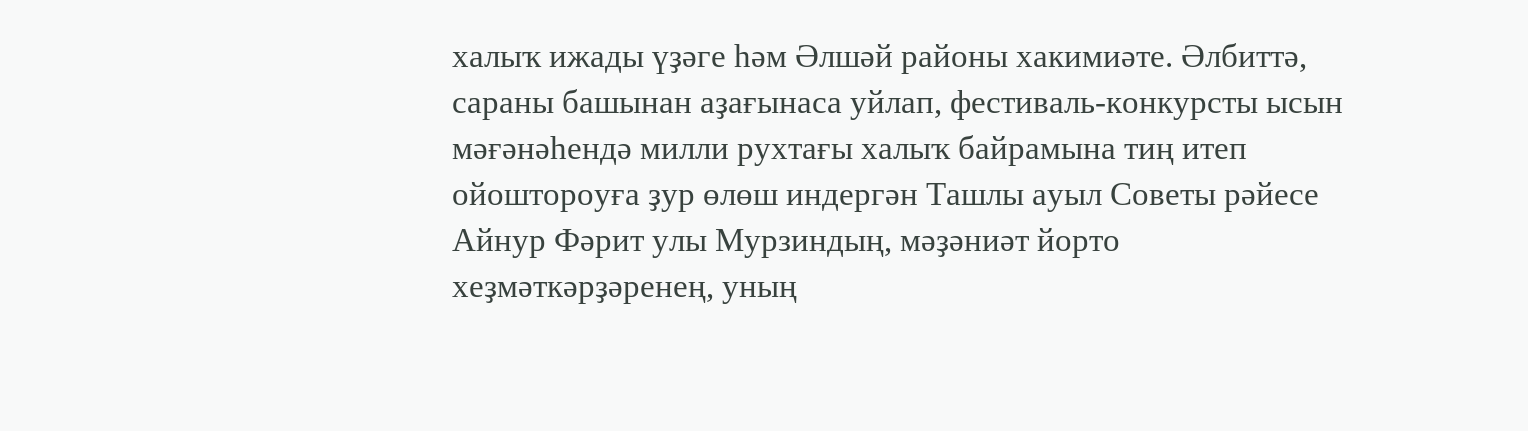халыҡ ижады үҙәге һәм Әлшәй районы хакимиәте. Әлбиттә, сараны башынан аҙағынаса уйлап, фестиваль-конкурсты ысын мәғәнәһендә милли рухтағы халыҡ байрамына тиң итеп ойоштороуға ҙур өлөш индергән Ташлы ауыл Советы рәйесе Айнур Фәрит улы Мурзиндың, мәҙәниәт йорто хеҙмәткәрҙәренең, уның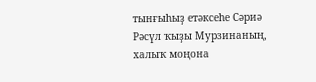тынғыһыҙ етәксеһе Сәриә Рәсүл ҡыҙы Мурзинаның, халыҡ моңона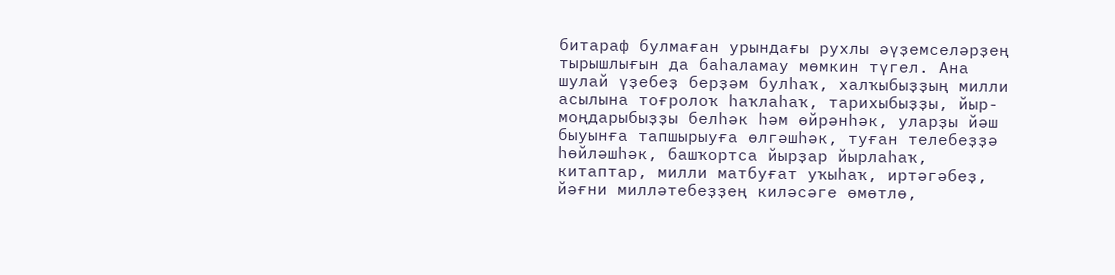битараф булмаған урындағы рухлы әүҙемселәрҙең тырышлығын да баһаламау мөмкин түгел. Ана шулай үҙебеҙ берҙәм булһаҡ, халҡыбыҙҙың милли асылына тоғролоҡ һаҡлаһаҡ, тарихыбыҙҙы, йыр-моңдарыбыҙҙы белһәк һәм өйрәнһәк, уларҙы йәш быуынға тапшырыуға өлгәшһәк, туған телебеҙҙә һөйләшһәк, башҡортса йырҙар йырлаһаҡ, китаптар, милли матбуғат уҡыһаҡ, иртәгәбеҙ, йәғни милләтебеҙҙең киләсәге өмөтлө,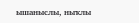ышаныслы, ныҡлы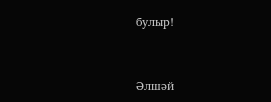булыр!


Әлшәй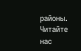районы.
Читайте нас